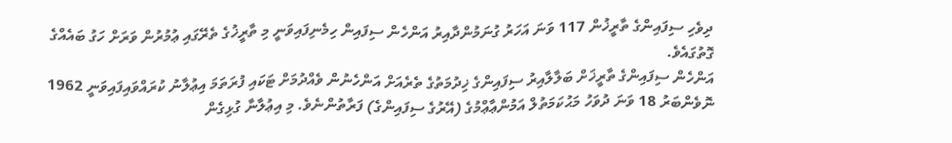ދިވެހި ސިފައިންގެ ތާރީޚުން 117 ވަނަ އަހަރު ގުނަމުންދާއިރު އަންހެން ސިފައިން ހިމެނިފައިވަނީ މި ތާރީޚުގެ ތެރޭގައި ޢުމުރުން ވަރަށް ހަގު ބައެއްގެ ގޮތުގައެވެ.
އަންހެން ސިފައިންގެ ތާރީޚަށް ބަލާލާއިރު ސިފައިންގެ ޚިދުމަތުގެ ތެރެއަށް އަންހެނުން ވެއްދުމަށް ޓަކައި ފުރަތަމަ އިޢުލާނު ކުރައްވައިފައިވަނީ 1962 ނޮވެންބަރު 18 ވަނަ ދުވަހު މަޙުކަމަތުލް އަމުންޢާޢްމުގެ (އޭރުގެ ސިފައިންގެ) ފަރާތުންނެވެ. މި އިޢުލާނާ ގުޅިގެން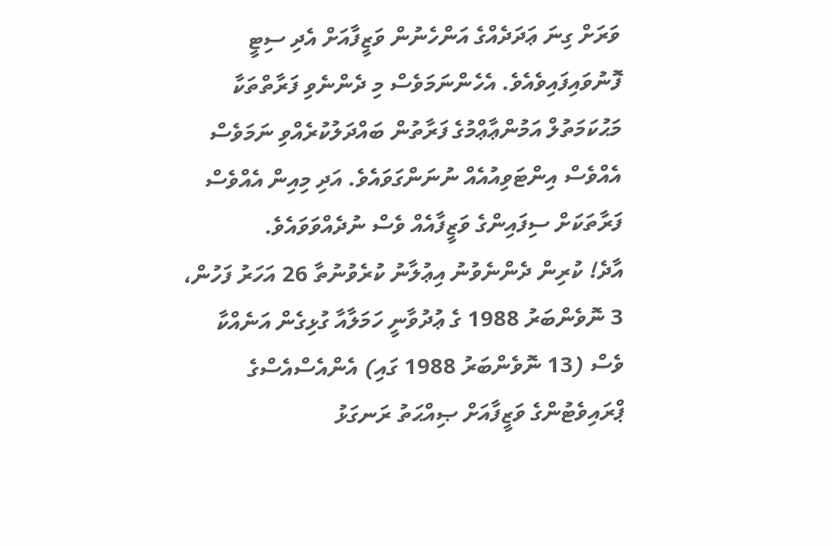ވަރަށް ގިނަ ޢަދަދެއްގެ އަންހެނުން ވަޒީފާއަށް އެދި ސިޓީ ފޮނުވައިފައިވެއެވެ. އެހެންނަމަވެސް މި ދެންނެވި ފަރާތްތަކާ މަޙުކަމަތުލް އަމުންޢާޢްމުގެ ފަރާތުން ބައްދަލުކުރެއްވި ނަމަވެސް އެއްވެސް އިންޓަވިއުއެއް ނުނަންގަވައެވެ. އަދި މިއިން އެއްވެސް ފަރާތަކަށް ސިފައިންގެ ވަޒީފާއެއް ވެސް ނުދެއްވަވައެވެ.
އާދެ! ކުރިން ދެންނެވުނު އިޢުލާނު ކުރެވުނުތާ 26 އަހަރު ފަހުން، 3 ނޮވެންބަރު 1988 ގެ ޢުދުވާނީ ހަމަލާއާ ގުޅިގެން އަނެއްކާ ވެސް (13 ނޮވެންބަރު 1988 ގައި) އެންއެސްއެސްގެ ޕްރައިވެޓުންގެ ވަޒީފާއަށް ޞިއްޙަތު ރަނގަޅު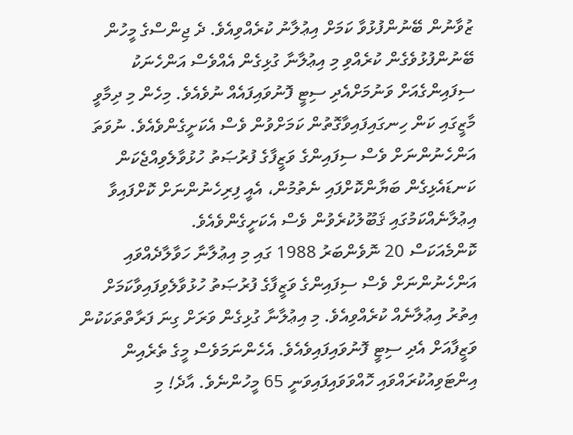ޒުވާނުން ބޭނުންފުޅުވާ ކަމަށް އިޢުލާނު ކުރެއްވިއެވެ. ދެ ޖިންސްގެ މީހުން ބޭނުންފުޅުވެގެން ކުރެއްވި މި އިޢުލާނާ ގުޅިގެން އެއްވެސް އަންހެނަކު ސިފައިންގެއަށް ވަނުމަށްއެދި ސިޓީ ފޮނުވައިފައެއް ނުވެއެވެ. މިހެން މި ދިމާވީ މާޒީގައި ކަން ހިނގައިފައިވާގޮތުން ކަމަށްވުން ވެސް އެކަށީގެންވެއެވެ. ނުވަތަ އަންހެނުންނަށް ވެސް ސިފައިންގެ ވަޒީފާގެ ފުރުޞަތު ހުޅުވާލެވިއްޖެކަން ކަނޑައެޅިގެން ބަޔާންކޮށްފައި ނެތުމުން، އެއީ ފިރިހެނުންނަށް ކޮށްފައިވާ އިޢުލާނެއްކަމުގައި ޤަބޫލުކުރެވުން ވެސް އެކަށީގެންވެއެވެ.
ކޮންމެއަކަސް 20 ނޮވެންބަރު 1988 ގައި މި އިޢުލާނާ ހަވާލާދެއްވައި އަންހެނުންނަށް ވެސް ސިފައިންގެ ވަޒީފާގެ ފުރުޞަތު ހުޅުވާލެވިފައިވާކަމަށް އިތުރު އިޢުލާނެއް ކުރެއްވިއެވެ. މި އިޢުލާނާ ގުޅިގެން ވަރަށް ގިނަ ފަރާތްތަކަކުން ވަޒީފާއަށް އެދި ސިޓީ ފޮނުވައިފައިވެއެވެ. އެހެންނަމަވެސް މީގެ ތެރެއިން އިންޓަވިއުކުރައްވައި ހޮއްވަވައިފައިވަނީ 65 މީހުންނެވެ. އާދެ! މި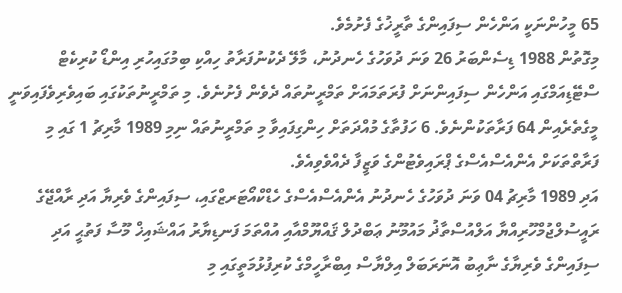65 މީހުންނަކީ އަންހެން ސިފައިންގެ ތާރީޚުގެ ފެށުމެވެ.
މިގޮތުން 1988 ޑިސެންބަރު 26 ވަނަ ދުވަހުގެ ހެނދުނު، މާލޭ ދެކުނުފަރާތު ހިއްކި ބިމުގައިހުރި އިންޑޯ ކުރިކެޓް ސްޓޭޑިއަމްގައި އަންހެން ސިފައިންނަށް ފުރަތަމައަށް ތަމްރީނުތައް ދެވެން ފެށުނެވެ. މި ތަމްރީނުތަކުގައި ބައިވެރިވެފައިވަނީ މީގެތެރެއިން 64 ފަރާތަކުންނެވެ. 6 ހަފުތާގެ މުއްދަތަށް ހިންގިފައިވާ މި ތަމްރީނުތައް ނިމި 1989 މާރިޗު 1 ގައި މި ފަރާތްތަކަށް އެންއެސްއެސްގެ ޕްރައިވެޓުންގެ ވަޒީފާ ދެއްވެވިއެވެ.
އަދި 1989 މާރިޗު 04 ވަނަ ދުވަހުގެ ހެނދުނު އެންއެސްއެސްގެ ހެޑްކްއޯޓަރޒްގައި، ސިފައިންގެ ވެރިޔާ އަދި ރާއްޖޭގެ ރައީސުލްޖުމްހޫރިއްޔާ އަލްއުސްތާޛު މައުމޫނު ޢަބްދުލް ޤައްޔޫމްއާއި އުއްތަމަ ފަނޑިޔާރު އައްޝައިޚް މޫސާ ފަތުޙީ އަދި ސިފައިންގެ ވެރިޔާގެ ނާޢިބު އޮނަރަބަލް އިލްޔާސް އިބްރާހީމްގެ ކުރިފުޅުމަތީގައި މި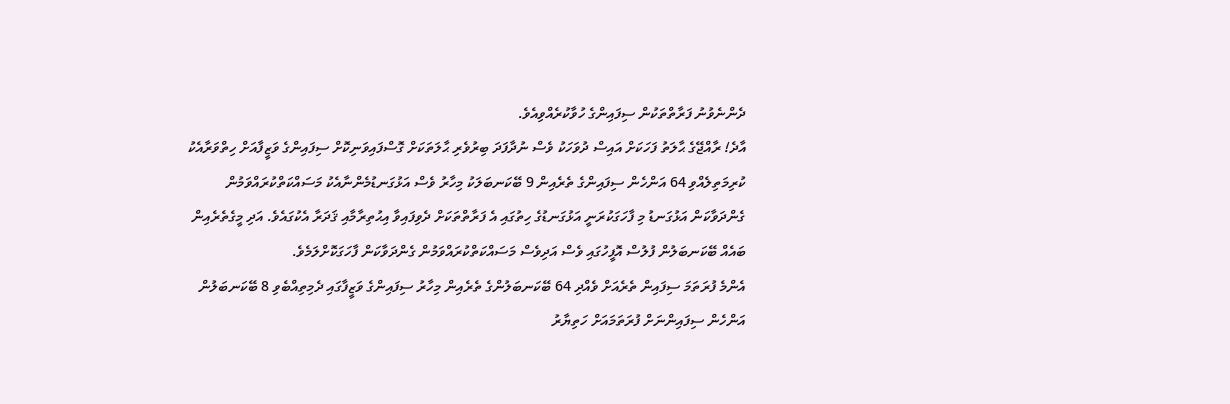ދެންނެވުނު ފަރާތްތަކުން ސިފައިންގެ ހުވާކުރެއްވިއެވެ.
އާދެ! ރާއްޖޭގެ ޙާލަތު ފަހަކަށް އައިސް ދުވަހަކު ވެސް ނުދާފަދަ ބިރުވެރި ޙާލަތަކަށް ގޮސްފައިވަނިކޮށް ސިފައިންގެ ވަޒީފާއަށް ހިތްވަރާއެކު ކުރިމަތިލެއްވި 64 އަންހެން ސިފައިންގެ ތެރެއިން 9 ބޭކަނބަލަކު މިހާރު ވެސް އަޅުގަނޑުމެންނާއެކު މަސައްކަތްކުރައްވަމުން ގެންދަވާކަން އަޅުގަނޑު މި ފާހަގަކުރަނީ އަޅުގަނޑުގެ ހިތުގައި އެ ފަރާތްތަކަށް ދެވިފައިވާ އިޙުތިރާމާއި ޤަދަރާ އެކުގައެވެ. އަދި މީގެތެރެއިން ބައެއް ބޭކަނބަލުން ފުލުސް އޮފީހުގައި ވެސް އަދިވެސް މަސައްކަތްކުރައްވަމުން ގެންދަވާކަން ފާހަގަކޮށްލަމެވެ.
އެންމެ ފުރަތަމަ ސިފައިން ތެރެއަށް ވެއްދި 64 ބޭކަނބަލުންގެ ތެރެއިން މިހާރު ސިފައިންގެ ވަޒީފާގައި ދެމިތިއްބެވި 8 ބޭކަނބަލުން
އަންހެން ސިފައިންނަށް ފުރަތަމައަށް ހަތިޔާރު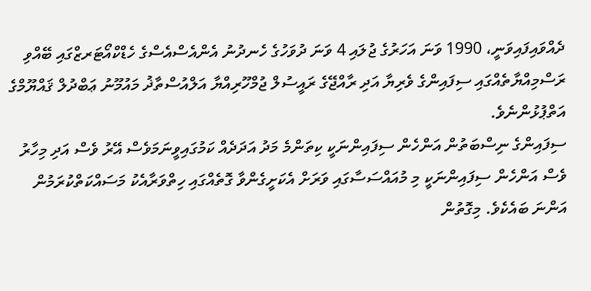ދެއްވައިފައިވަނީ، 1990 ވަނަ އަހަރުގެ ޖުލައި 4 ވަނަ ދުވަހުގެ ހެނދުނު އެންއެސްއެސްގެ ހެޑްކްއޯޓަރޒްގައި ބޭއްވި ރަސްމިއްޔާތެއްގައި ސިފައިންގެ ވެރިޔާ އަދި ރާއްޖޭގެ ރައީސުލް ޖުމްހޫރިއްޔާ އަލްއުސްތާޛު މައުމޫނު ޢަބްދުލް ޤައްޔޫމްގެ އަތްޕުޅުންނެވެ.
ސިފައިންގެ ނިސްބަތުން އަންހެން ސިފައިންނަކީ ކިތަންމެ މަދު އަދަދެއް ކަމުގައިވީނަމަވެސް އޭރު ވެސް އަދި މިހާރު ވެސް އަންހެން ސިފައިންނަކީ މި މުއައްސަސާގައި ވަރަށް އެކަށީގެންވާ ގޮތެއްގައި ހިތްވަރާއެކު މަސައްކަތްކުރަމުން އަންނަ ބައެކެވެ. މިގޮތުން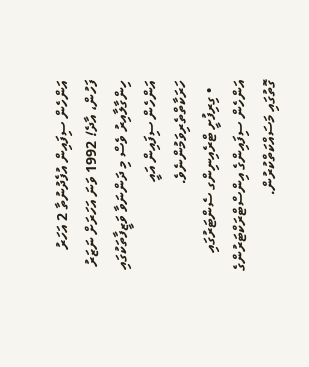އަންހެން ސިފައިން އުފެދުނުތާ 2 އަހަރު ފަހުން، އާދެ! 1992 ވަނަ އަހަރަށް ނަޒަރު ހިންގާލާއިރު ވެސް މި ދަންނަވާ ވަޒީފާތަކުގައި އަންހެން ސިފައިން އައީ ހަރަކާތްތެރިވަމުންނެވެ.
  • ގިރިފުށީ ޓްރެއިނިންގ ސެންޓަރުގައި އަންހެން ސިފައިންގެ އިންސްޓްރަކްޓަރުންގެ ގޮތުގައި މަސައްކަތްކުރުން.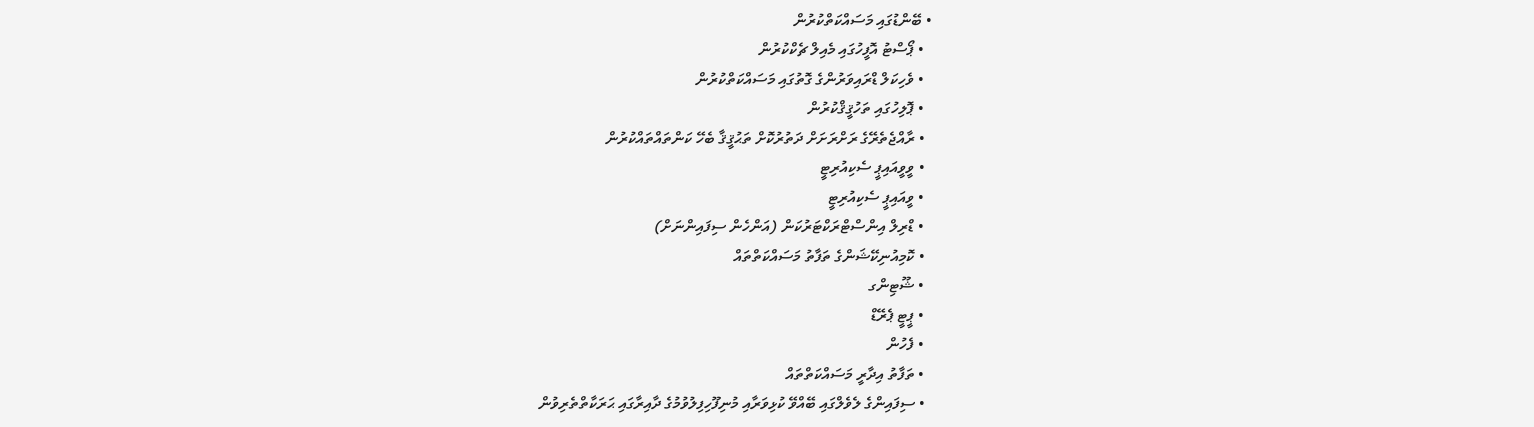• ބޭންޑުގައި މަސައްކަތްކުރުން
  • ޕޯސްޓު އޮފީހުގައި މެއިލް ޗެކްކުރުން
  • ވެހިކަލް ޑްރައިވަރުންގެ ގޮތުގައި މަސައްކަތްކުރުން
  • ޕޮލިހުގައި ތަހުޤީޤްކުރުން
  • ރާއްޖެތެރޭގެ ރަށްރަށަށް ދަތުރުކޮށް ތަޙުޤީޤާ ބެހޭ ކަންތައްތައްކުރުން
  • ވީވީއައިޕީ ސެކިއުރިޓީ
  • ވީއައިޕީ ސެކިއުރިޓީ
  • ޑްރިލް އިންސްޓްރަކްޓަރުކަން (އަންހެން ސިފައިންނަށް)
  • ކޮމިއުނިކޭޝަންގެ ތަފާތު މަސައްކަތްތައް
  • ޝޫޓިންގ
  • ޕީޓީ ޕެރޭޑް
  • ފެހުން
  • ތަފާތު އިދާރީ މަސައްކަތްތައް
  • ސިފައިންގެ ލެވެލްގައި ބޭއްވޭ ކުޅިވަރާއި މުނިފޫހިފިލުވުމުގެ ދާއިރާގައި ޙަރަކާތްތެރިވުން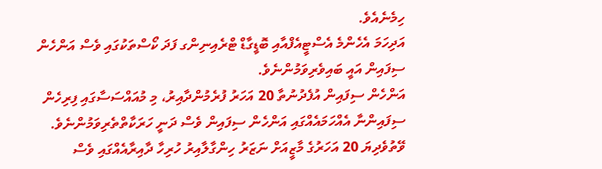ހިމެނެއެވެ.
އަދިހަމަ އެހެންމެ އެސްޓީއެފްއާއި ބޮޑީގާޑް ޓްރެއިނިންގ ފަދަ ކޯސްތަކުގައި ވެސް އަންހެން ސިފައިން އައީ ބައިވެރިވަމުންނެވެ.
އަންހެން ސިފައިން އުފެދުނުތާ 20 އަހަރު ފުރެމުންދާއިރު، މި މުއައްސަސާގައި ފިރިހެން ސިފައިންނާ އެއްހަމައެއްގައި އަންހެން ސިފައިން ވެސް ދަނީ ހަރަކާތްތެރިވަމުންނެވެ. ވޭތުވެދިޔަ 20 އަހަރުގެ މާޒީއަށް ނަޒަރު ހިންގާލާއިރު ހުރިހާ ދާއިރާއެއްގައި ވެސް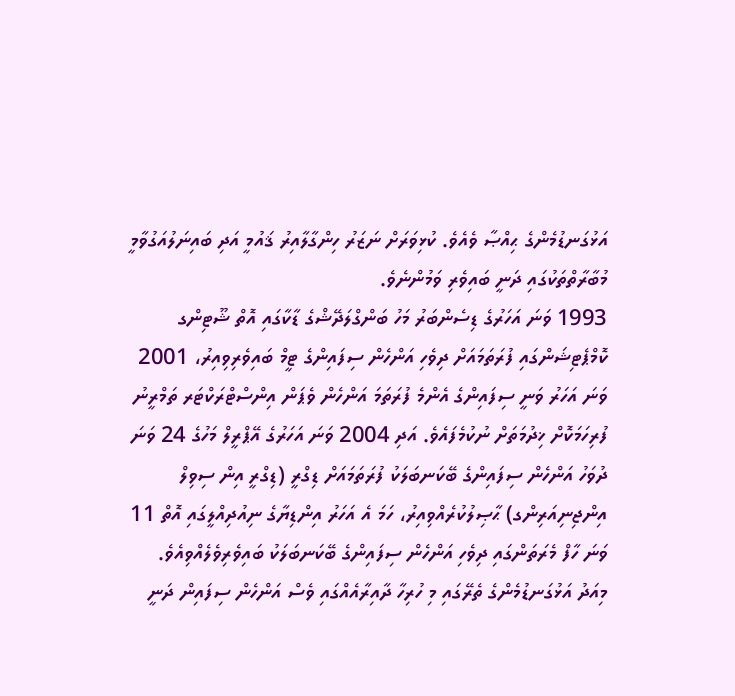އަޅުގަނޑުމެންގެ ޙިއްޞާ ވެއެވެ. ކުޅިވަރަށް ނަޒަރު ހިންގާލާއިރު ޤައުމީ އަދި ބައިނަލުއަގުވާމީ މުބާރާތްތަކުގައި ދަނީ ބައިވެރި ވަމުންނެވެ.
1993 ވަނަ އަހަރުގެ ޑިސެންބަރު މަހު ބަންގްލަދޭޝްގެ ޑާކާގައި އޮތް ޝޫޓިންގ ކޮމްޕެޓިޝަންގައި ފުރަތަމައަށް ދިވެހި އަންހެން ސިފައިންގެ ޓީމް ބައިވެރިވިއިރު، 2001 ވަނަ އަހަރު ވަނީ ސިފައިންގެ އެންމެ ފުރަތަމަ އަންހެން ވެޕަން އިންސްޓްރަކްޓަރ ތަމްރީނު ފުރިހަމަކޮށް ޚިދުމަތަށް ނުކުމެފައެވެ. އަދި 2004 ވަނަ އަހަރުގެ އޭޕްރީލް މަހުގެ 24 ވަނަ ދުވަހު އަންހެން ސިފައިންގެ ބޭކަނބަލަކު ފުރަތަމައަށް ޑިގްރީ (ޑިގްރީ އިން ސިވިލް އިންޖިނިއަރިންގ) ޙާޞިލުކުރެއްވިއިރު، ހަމަ އެ އަހަރު އިންޑިޔާގެ ނިއުދިއްލީގައި އޮތް 11 ވަނަ ހާފް މެރަތަންގައި ދިވެހި އަންހެން ސިފައިންގެ ބޭކަނބަލަކު ބައިވެރިވެލެއްވިއެވެ.
މިއަދު އަޅުގަނޑުމެންގެ ތެރޭގައި މި ހުރިހާ ދާއިރާއެއްގައި ވެސް އަންހެން ސިފައިން ދަނީ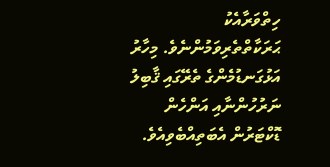ހިތްވަރާއެކު ޙަރަކާތްތެރިވަމުންނެވެ. މިހާރު އަޅުގަނޑުމެންގެ ތެރޭގައި ޤާބިލު ނަރުހުންނާއި އަންހެން ޑޮކްޓަރުން އެބަތިއްބެވިއެވެ.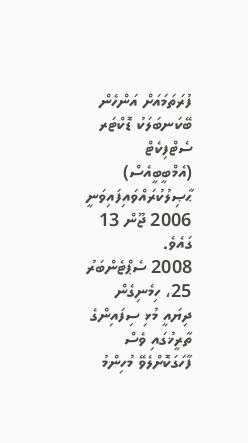ފުރަތަމައަށް އަންހެން ބޭކަނބަލަކު ޑޮކްޓަރ ސެޓްފިކެޓް (އެމްބީބީއެސް) ޙާޞިލުކުރައްވައިފައިވަނީ 2006 ޖޫން 13 ގައެވެ.
2008 ސެޕްޓެންބަރު 25، ހިމެނިގެން ދިޔައީ މުޅި ސިފައިންގެ ތާރީޚުގައި ވެސް ފާހަގަކޮށްލެވޭ މުހިންމު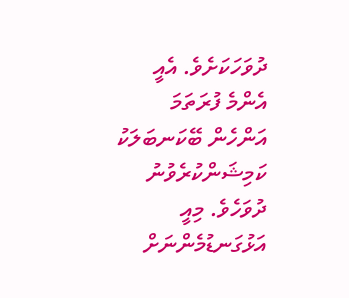ދުވަހަކަށެވެ. އެއީ އެންމެ ފުރަތަމަ އަންހެން ބޭކަނބަލަކު ކަމިޝަންކުރެވުނު ދުވަހެވެ. މިއީ އަޅުގަނޑުމެންނަށް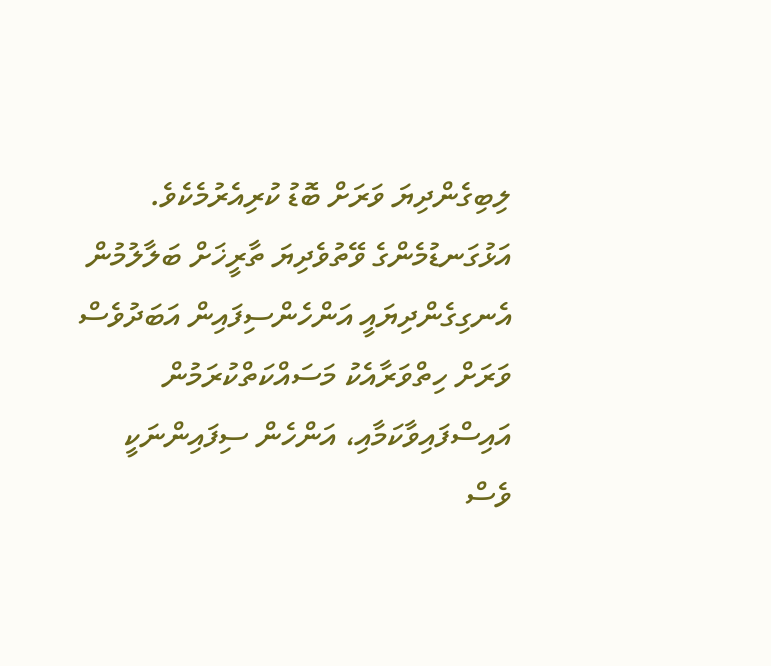ލިބިގެންދިޔަ ވަރަށް ބޮޑު ކުރިއެރުމެކެވެ.
އަޅުގަނޑުމެންގެ ވޭތުވެދިޔަ ތާރީޚަށް ބަލާލުމުން އެނގިގެންދިޔައީ އަންހެންސިފައިން އަބަދުވެސް ވަރަށް ހިތްވަރާއެކު މަސައްކަތްކުރަމުން އައިސްފައިވާކަމާއި، އަންހެން ސިފައިންނަކީ ވެސް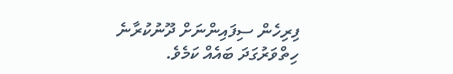ފިރިހެން ސިފައިންނަށް ދޫނުކުރާނެ ހިތްވަރުގަދަ ބައެއް ކަމެވެ.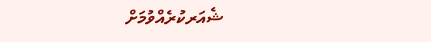ޝެއަރކުރެއްވުމަށް